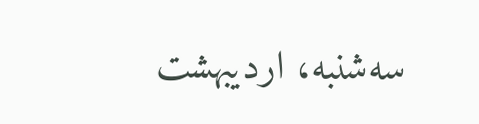سه‌شنبه، اردیبهشت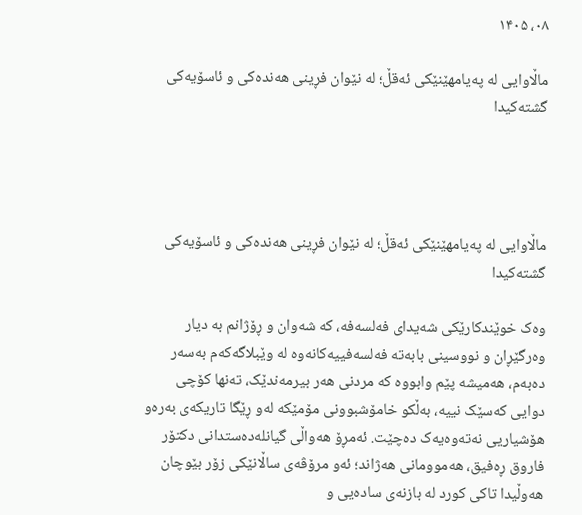۰۸، ۱۴۰۵

ماڵاوایی لە پەیامهێنێکی ئەقڵ؛ لە نێوان فڕینی هەندەکی و ئاسۆیەکی گشتەکیدا




ماڵاوایی لە پەیامهێنێکی ئەقڵ؛ لە نێوان فڕینی هەندەکی و ئاسۆیەکی گشتەکیدا

وەک خوێندکارێکی شەیدای فەلسەفە، کە شەوان و ڕۆژانم بە دیار وەرگێڕان و نووسینی بابەتە فەلسەفییەکانەوە لە وێبلاگەکەم بەسەر دەبەم، هەمیشە پێم وابووە کە مردنی هەر بیرمەندێک، تەنها کۆچی دوایی کەسێک نییە، بەڵکو خامۆشبوونی مۆمێکە لەو ڕێگا تاریکەی بەرەو هۆشیاریی نەتەوەیەک دەچێت. ئەمڕۆ هەواڵی گیانلەدەستدانی دکتۆر فاروق ڕەفیق، هەموومانی هەژاند؛ ئەو مرۆڤەی ساڵانێکی زۆر بێوچان هەوڵیدا تاکی کورد لە بازنەی سادەیی و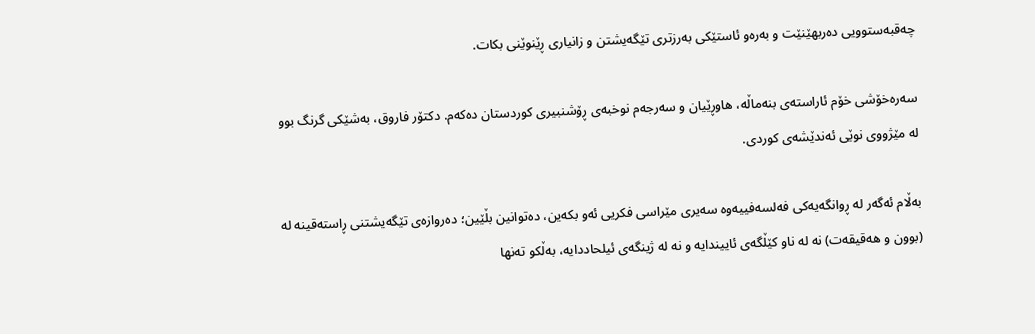چەقبەستوویی دەربهێنێت و بەرەو ئاستێکی بەرزتری تێگەیشتن و زانیاری ڕێنوێنی بکات.

سەرەخۆشی خۆم ئاراستەی بنەماڵە، هاوڕێیان و سەرجەم نوخبەی ڕۆشنبیری کوردستان دەکەم. دکتۆر فاروق، بەشێکی گرنگ بوو لە مێژووی نوێی ئەندێشەی کوردی.

بەڵام ئەگەر لە ڕوانگەیەکی فەلسەفییەوە سەیری مێراسی فکریی ئەو بکەین، دەتوانین بڵێین؛ دەروازەی تێگەیشتنی ڕاستەقینە لە (بوون و هەقیقەت) نە لە ناو کێڵگەی ئاییندایە و نە لە ژینگەی ئیلحاددایە، بەڵکو تەنها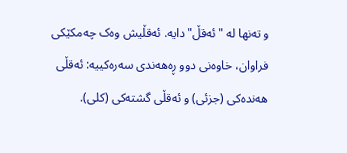و تەنها لە "ئەقڵ"دایە. ئەقڵیش وەک چەمکێکی فراوان، خاوەنی دوو ڕەهەندی سەرەکییە: ئەقڵی هەندەکی (جزئی) و ئەقڵی گشتەکی (کلی).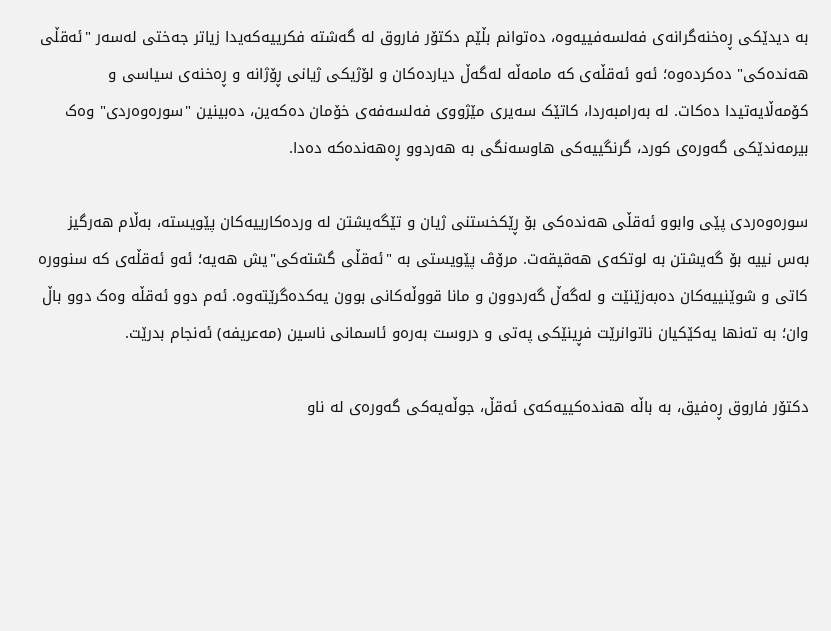بە دیدێکی ڕەخنەگرانەی فەلسەفییەوە، دەتوانم بڵێم دکتۆر فاروق لە گەشتە فکرییەکەیدا زیاتر جەختی لەسەر "ئەقڵی هەندەکی" دەکردەوە؛ ئەو ئەقڵەی کە مامەڵە لەگەڵ دیاردەکان و لۆژیکی ژیانی ڕۆژانە و ڕەخنەی سیاسی و کۆمەڵایەتیدا دەکات. لە بەرامبەردا، کاتێک سەیری مێژووی فەلسەفەی خۆمان دەکەین، دەبینین "سورەوەردی" وەک بیرمەندێکی گەورەی کورد، گرنگییەکی هاوسەنگی بە هەردوو ڕەهەندەکە دەدا.

سورەوەردی پێی وابوو ئەقڵی هەندەکی بۆ ڕێکخستنی ژیان و تێگەیشتن لە وردەکارییەکان پێویستە، بەڵام هەرگیز بەس نییە بۆ گەیشتن بە لوتکەی هەقیقەت. مرۆڤ پێویستی بە "ئەقڵی گشتەکی"یش هەیە؛ ئەو ئەقڵەی کە سنوورە کاتی و شوێنییەکان دەبەزێنێت و لەگەڵ گەردوون و مانا قووڵەکانی بوون یەکدەگرێتەوە. ئەم دوو ئەقڵە وەک دوو باڵ وان؛ بە تەنها یەکێکیان ناتوانرێت فڕینێکی پەتی و دروست بەرەو ئاسمانی ناسین (مەعریفە) ئەنجام بدرێت.

دکتۆر فاروق ڕەفیق، بە باڵە هەندەکییەکەی ئەقڵ، جوڵەیەکی گەورەی لە ناو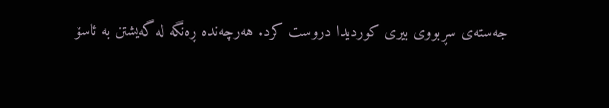جەستەی سڕبووی بیری کوردیدا دروست کرد. هەرچەندە ڕەنگە لە گەیشتن بە ئاسۆ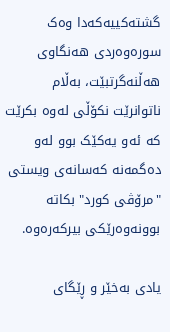گشتەکییەکەدا وەک سورەوەردی هەنگاوی هەڵنەگرتبێت، بەڵام ناتوانرێت نکۆڵی لەوە بکرێت کە ئەو یەکێک بوو لەو دەگمەنە کەسانەی ویستی "مرۆڤی کورد" بکاتە بوونەوەرێکی بیرکەرەوە.

یادی بەخێر و ڕێگای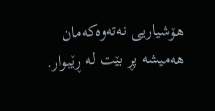هۆشیاریی نەتەوەکەمان هەمیشە پڕ بێت لە ڕێبوار.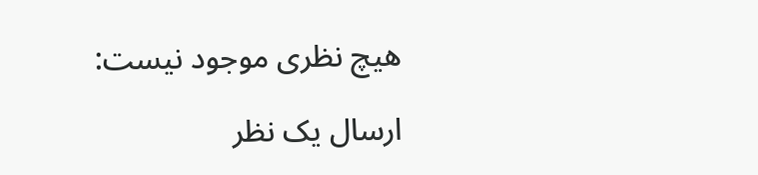هیچ نظری موجود نیست:

ارسال یک نظر